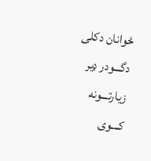ځوانان دکلی دگـــودر ډیر زیارتـــونه کـــوی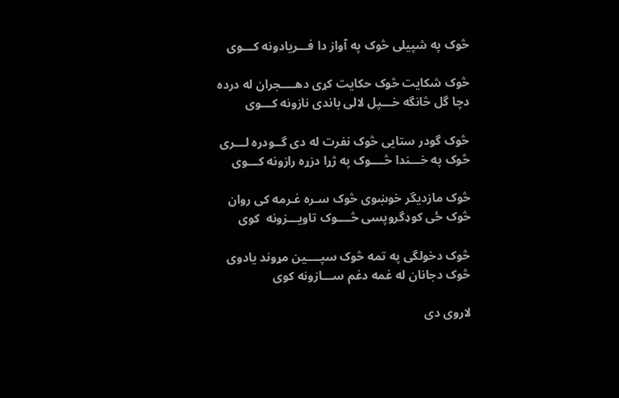څوک په شپیلی څوک په آواز دا فـــریادونه کـــوی

څوک شکایت څوک حکایت کړی دهــــجران له درده
دچا گل څانگه خـــپل لالی باندی نازونه کـــوی

څوک گودر ستایی څوک نفرت له دی گــودره لـــری
څوک په خـــندا څــــوک په ژړا دزړه رازونه کـــوی

څوک مازدیگر خوښوی څوک سـره غـرمه کی روان
څوک ځی کوډگروپسی څــــوک تاویـــزونه  کوی

څوک دخولگی په تمه څوک سپــــین مړوند یادوی
څوک دجانان له غمه دغم ســـازونه کوی

لاروی دی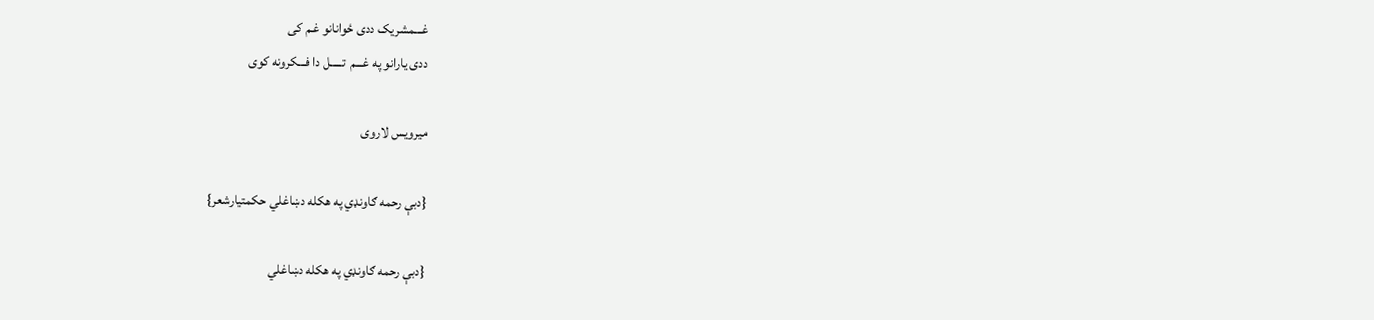غـــمشریک ددی ځوانانو غـم کی
ددی یارانو په غـــم  تـــــل دا فـــکرونه کوی

میرویس لاروی

{دبې رحمه ګاونډي په هکله دښاغلي حکمتيارشعر}

{دبې رحمه ګاونډي په هکله دښاغلي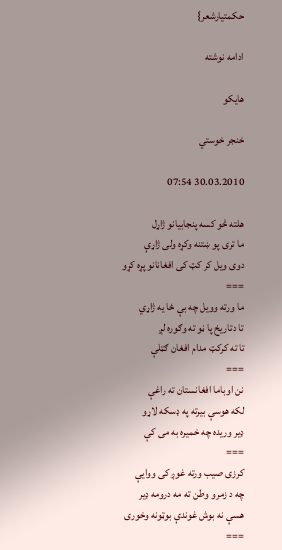حکمتيارشعر}

ادامه نوشته

هايكو

خنجر خوستي

30.03.2010 07:54

هلته څو کسه پنجابیانو ژاړل
ما تری پو ښتنه وکړه ولی ژاړې
دوی ویل کر کټ کی افغانانو پړه کړو
===
ما ورته وویل چه بې ځا یه ژاړي
تا دتاریخ پا ڼو ته وګوره لږ
تا ته کرکټ مدام افغان ګټلې
===
نن اوباما افغانستان ته راغې
لکه هوسې بیرته په ډسکه لاړو
ډیر وریده چه خمیره به می کې
===
کرزی صیب ورته غوږ کی ووایې
چه د زمرو وطن ته مه درومه ډیر
هسې نه بوش غوندې بوټونه وخوری
===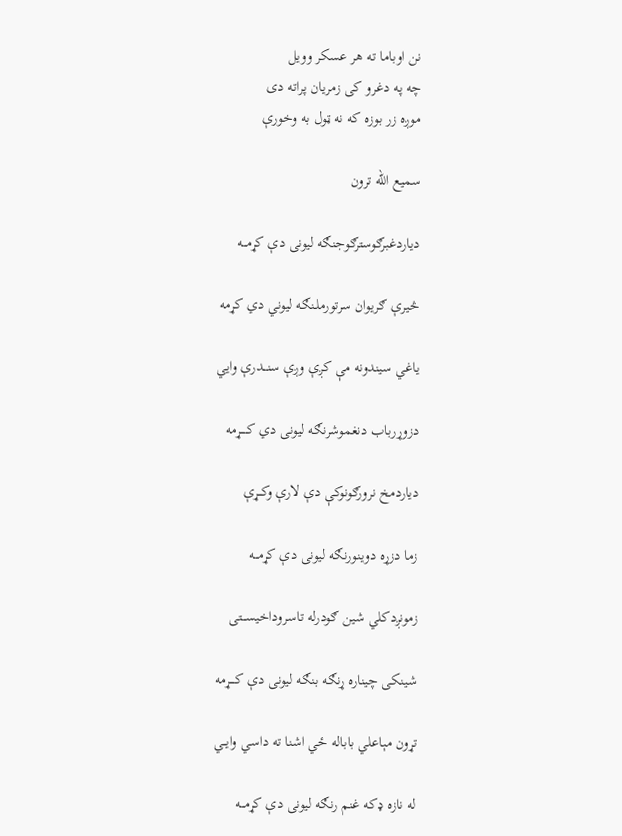نن اوباما ته هر عسکر وویل
چه په دغرو کی زمریان پراته دی
موږه زر بوزه که نه ټول به وخورې

سمیع الله ترون

دياردغبرګوسترګوجنګه ليونى دې کړمـــه

څيرې ګريوان سرتورملـنګه ليوني دي کړمه

ياغي سيندونه مې کږې وږې سنـــدرې وايي

دزوړرباب دنغموشرنګه ليونى دي کـــــړمه

دياردمخ نرورګونوکې دې لارې وکـــړې

زما دزړه دوينورنګه ليونى دې کړمـــه

زمونږدکلي شين ګودرله تاسروداخيســـتى

شينکى چيناره ړنګه بنګه ليونى دې کــــړمه

تړون مېاعلي باباله ځي اشنا ته داسي وايــي

له نازه ډکه غنم رنګه ليونى دې کړمـــه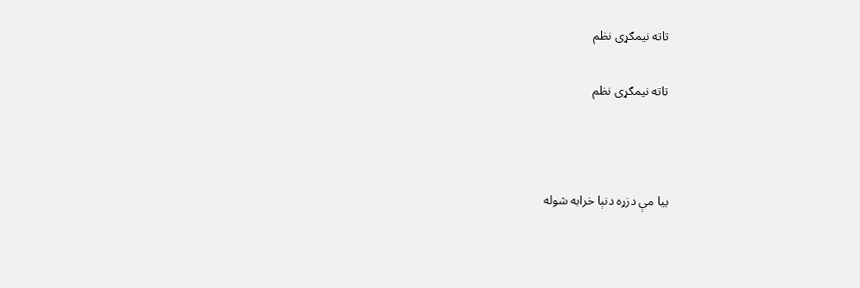تاته نيمګړی نظم

تاته نيمګړی نظم



بيا مې دزړه دنېا خرابه شوله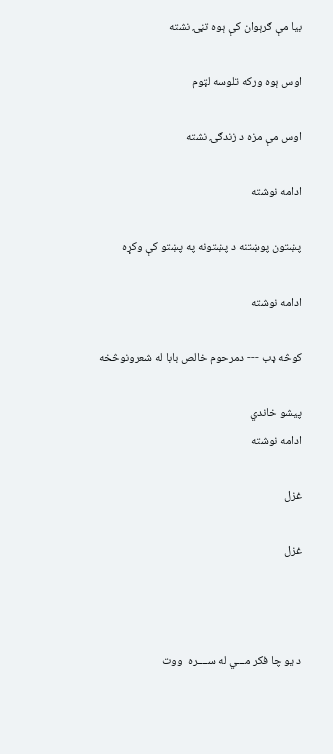بيا مې ګرېوان کې ېوه تڼۍ نشته

اوس ېوه ورکه تلوسه لټوم

اوس مې مزه د زندګۍ نشته

ادامه نوشته

پښتون پوښتنه د پښتونه په پښتو كې وكړه

ادامه نوشته

كوڅه ډب --- دمرحوم خالص بابا له شعرونوڅخه

پيشو خاندي
ادامه نوشته

غزل

غزل



د يو چا فکر مـــي له ســــره  ووت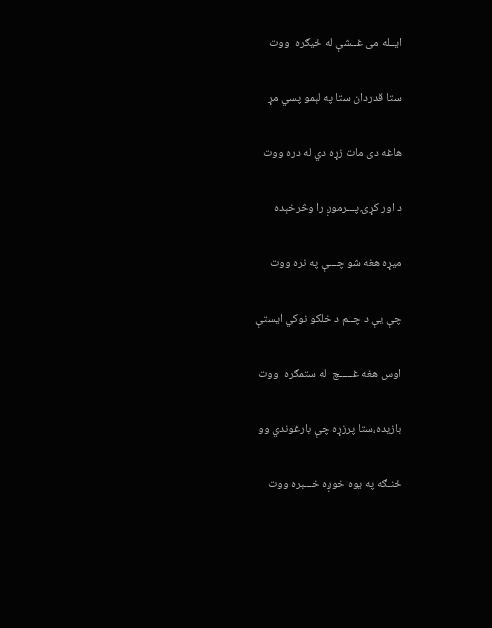ايــله می غــشې له ځيګره  ووت

ستا قدردان ستا په لېمو پسي مړ

هاغه دی مات زړه دي له دره ووت

د اور کړۍ پـــرموږ را وڅرخېده

ميړه هغه شو چـــې په نره ووت

چې يې د چــم د خلکو نوکي ايستې

اوس هغه غـــــچ  له ستمګره  ووت

بازيده،ستا پرزړه چې بارغوندي وو

ځنـګه په يوه خوږه خـــبره ووت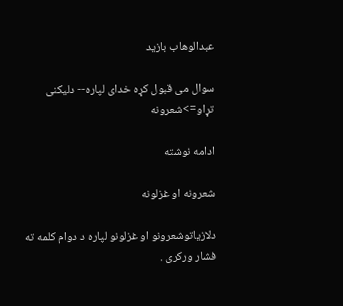عبدالوهاب بازيد

سوال می قبول کړه خدای لپاره-- دلیکنی تړاو=>شعرونه

ادامه نوشته

شعرونه او غزلونه

دلازیاتوشعرونو او غزلونو لپاره د دوام کلمه ته فشار ورکری .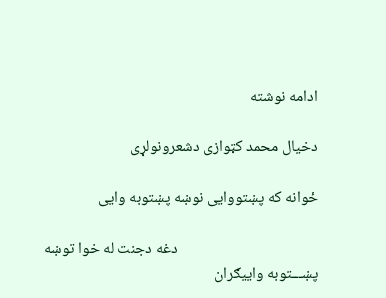ادامه نوشته

دخیال محمد کټوازی دشعرونولړی

ځوانه که پښتووایی نوښه پښتوبه وایی

                                        دغه دجنت له خوا توښه پښـــتوبه واییګران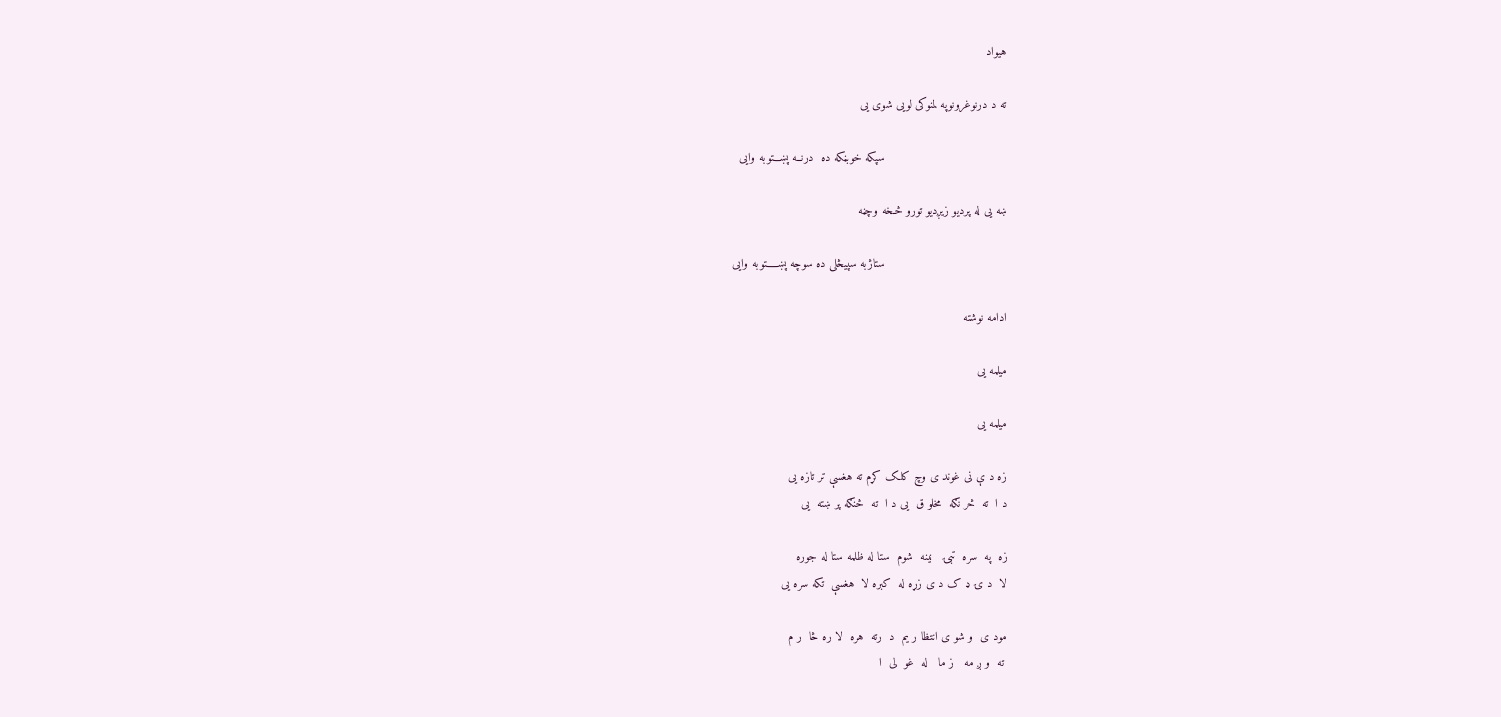هیواد

ته د درنوغرونوپه لمنوکی لویی شوی یی

                                   سپکه خوبڼکه ده  درنــه پښـــتوبه وایی

ښه یی له پردیو زیږدیو تورو څـخه وچڼه

                                   ستاژبه سپیڅلی ده سوچه پښـــــتوبه وایی

ادامه نوشته

میلمه یی

میلمه یی

زه د ې نی غوند ی وچ کلک کړم ته هغسې تر تازه یی
د ا  ته  څر نګه  مخلو ق  یی د ا  ته  څنګه پر ښته  یی

زه  په  سره  تبۍ   نینه  شوم  ستا له ظلمه ستا له جوره
لا  د ۍ ډ ک د ی زړه له  کبره لا  هغسې  تکه سره یی

مود ی  و شو ی انتظا ر یم  د  رته  هره  لا ره څا  ر م
 ته  و ږ مه   ز ما   له  غو  لی  ا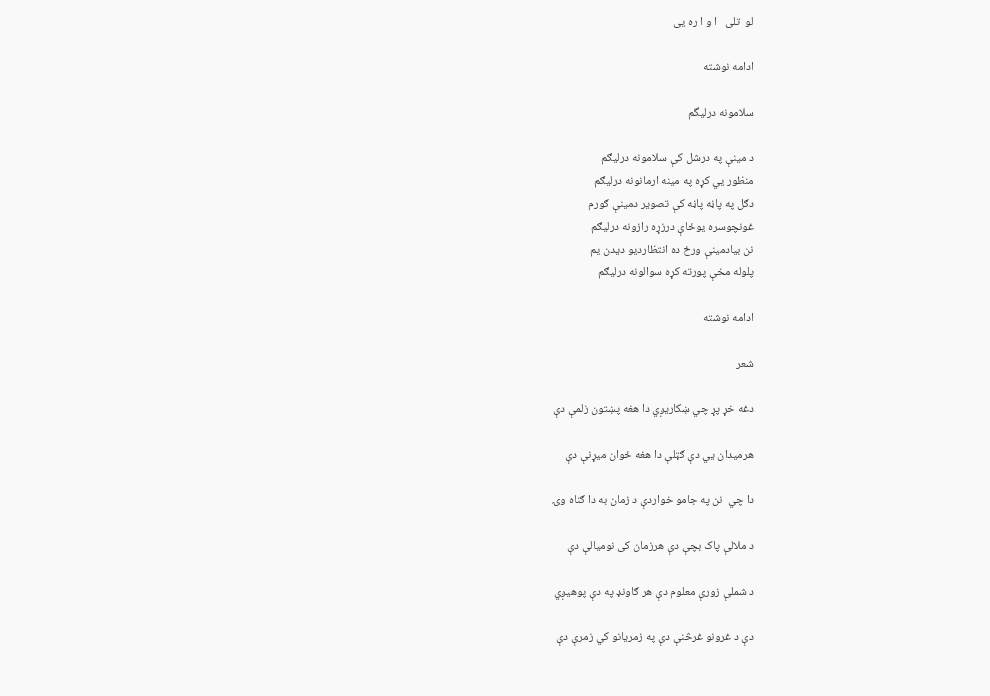لو  تلی   ا و ا ره یی

ادامه نوشته

سلامونه درليگم

د مينې په درشل کې سلامونه درليګم
منظور يي کړه په مينه ارمانونه درليګم
دګل په پاڼه پاڼه کې تصوير دمينې ګورم
غونچوسره يوځاې درزړه رازونه درليګم
نن بيادمينې ورځ ده انتظارديو ديدن يم
پلوله مخې پورته کړه سوالونه درليګم

ادامه نوشته

شعر

دغه خړ پړ چي ښکاريږي دا هغه پښتون زلمې دې

هرميدان يي دې ګټلې دا هغه ځوان ميړنې دې

دا چي  نن په جامو خواردې د زمان به دا ګناه وۍ

د ملالې پاک بچې دې هرزمان کى نوميالې دې

د شملې زورې معلوم دې هر ګاونډ په دې پوهيږي

دې د غرونو غرڅنې دې په زمريانو کي زمرې دې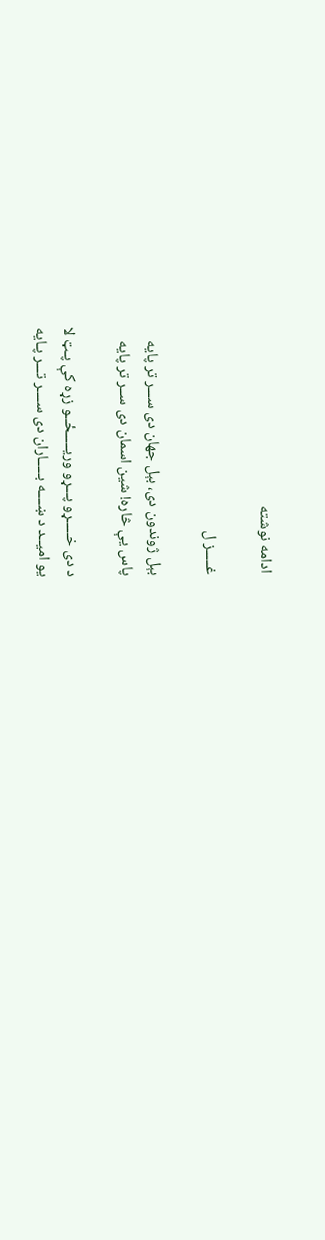ادامه نوشته

غـــــز ل

بېل ژوندون دى، بېل جهان دى ســـر تر پايه
پاس يې څاره! شين اسمان دى ســر تر پايه

د دی خـــــړو پـــړو وريـــــځــو زړه كې پـټ لا
يو اميــد د ښــــه بـــــاران دى ســــر تـــر پـايه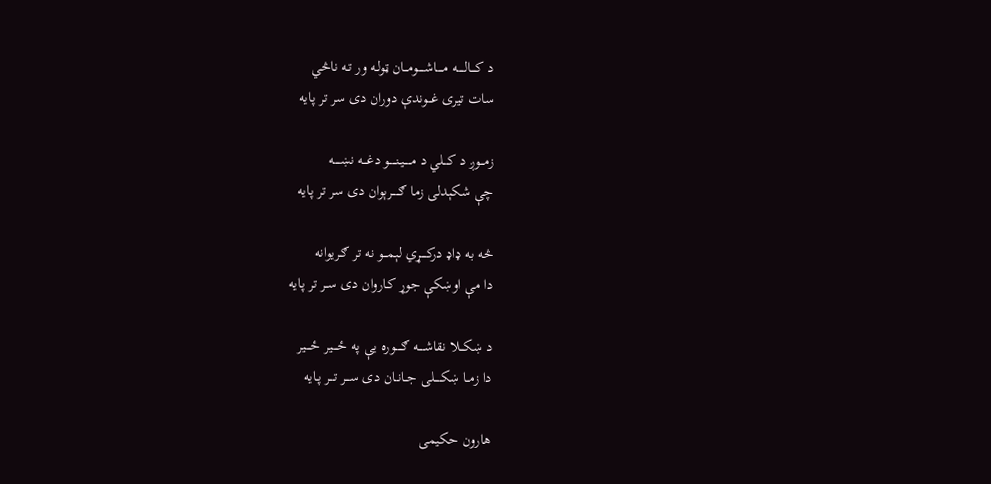د كــــالـــــه مـــــاشـــــومـــان ټولـه ور تـه ناڅي
سات تيرى غـــوندې دوران دى سر تر پايه

زمـــوږ د كـــلي د مـــــيـنـــــو دغـــه نښـــــه
چې شكېدلى زما ګـــــرېوان دى سر تر پايه

څه به ډاډ دركـــــړي لېمـــو نه تر ګـريوانه
دا مې اوښكې جوړ كـاروان دى ســر تر پايه

د ښكـــلا نقاشــــه ګـــــوره يې په ځــــير ځــــير
دا زمــا ښكـــــلى جــانــان دى ســـر تـــر پـايه

هارون حکیمی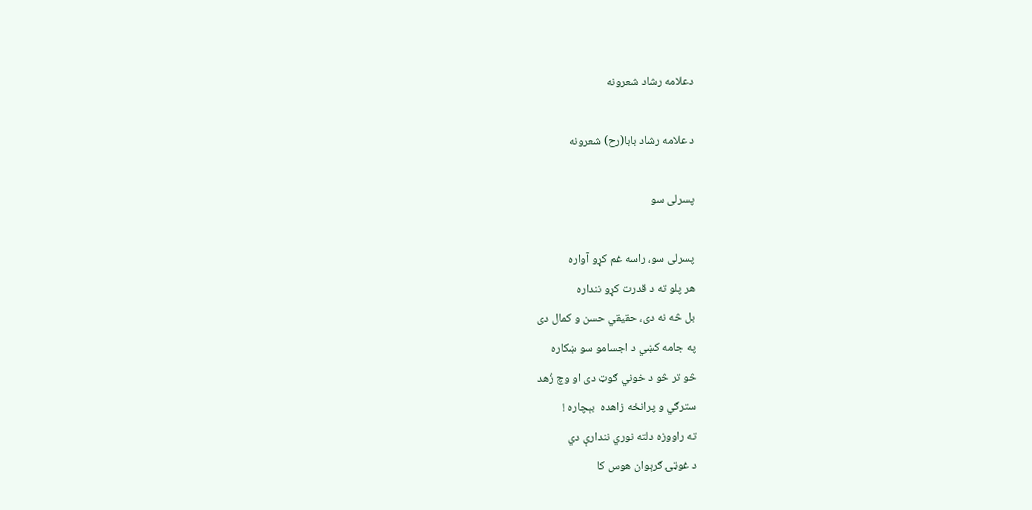دعلامه رشاد شعرونه

د علامه رشاد بابا(رح) شعرونه

پسرلى سو

پسرلى سو، راسه غم كړو آواره
هر پلو ته د قدرت كړو ننداره
بل څه نه دى، حقيقي حسن و كمال دى
په جامه كښي د اجسامو سو ښكاره
څو تر څو د خوني ګوټ دى او وچ زُهد
سترګي و پرانځه زاهده  بېچاره !
ته راووزه دلته نوري نندارې دي
د غوټۍ ګرېوان هوس كا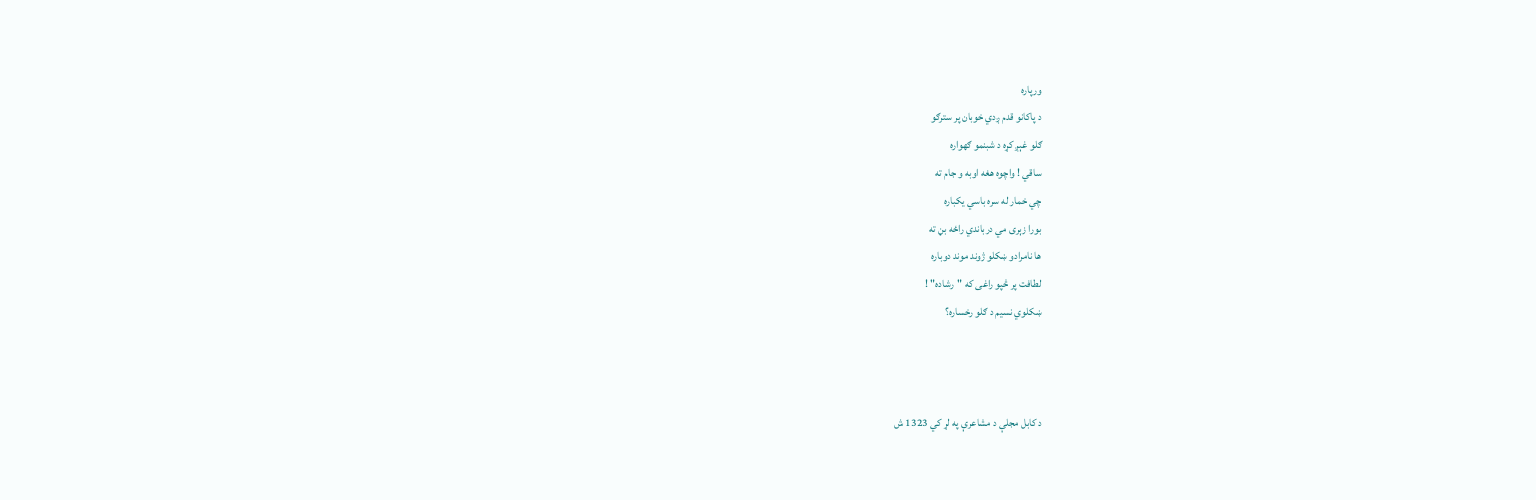ورپاره
د پاكانو قدم ږدي خوبان پر سترګو
ګلو غېږ كړه د شبنمو ګهواره
ساقي ! واچوه هغه اوبه و جام ته
چي خمار له سره باسي يكباره
بورا زېرى مي درباندي راځه بڼ ته
ها نامرادو ښكلو ژوند موند دوباره
لطافت پر څپو راغى كه "رشاده" !
ښكلوي نسيم د ګلو رخساره؟



د كابل مجلې د مشاعرې په لړ كي 1323 ش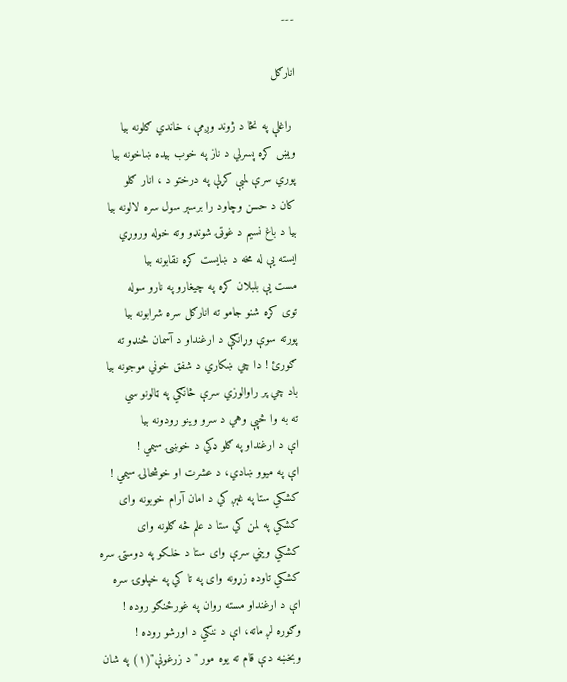---

انارګل

 راغلې په نڅا د ژوند وږمې ، خاندي ګلونه بيا
ويښ كړه پسرلي د ناز په خوب بيده ښاخونه بيا
پوري سرې لمبې كړلې په درختو د ، انار ګلو
كان د حسن وچاود را برسېر سول سره لالونه بيا
بيا د باغ نسيم د غوټۍ شونډو وته خوله وروړي
ايسته يې له مخه د ښايست كړه نقابونه بيا
مست يې بلبلان كړه په چيغارو په نارو سوله
توى كړه شنو جامو ته انارګل سره شرابونه بيا
پورته سوې وړانګې د ارغنداو د آسمان څنډو ته
ګورئ ! دا چي ښكاري د شفق خوني موجونه بيا
باد چي پر راوالوزي سرې څانګي په ټالونو سي
ته به وا څپې وهي د سرو وينو رودونه بيا
اې د ارغنداو په ګلو ډكي د خوښۍ سيمي !
اې په ميوو ښادي، د عشرت او خوشحالۍ سيمي !
كشكي ستا په غېږ كي د امان آرام خوبونه واى
كشكي په لمن كي ستا د علم څه ګلونه واى
كشكي ويني سرې واى ستا د خلكو په دوستۍ سره
كشكي تاوده زړونه واى په تا كي په خپلوۍ سره
اې د ارغنداو مسته روان په غورځنګو روده !
وګوره لږ ماته، اې د ننګي د اورشو روده !
وبخښه دې قام ته يوه مور "د زرغونې"(۱) په شان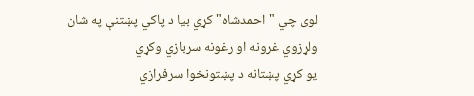لوى چي "احمدشاه" كړي بيا د پاكي پښتنې په شان
ولړزوي غرونه او رغونه سربازي وكړي
يو كړي پښتانه د پښتونخوا سرفرازي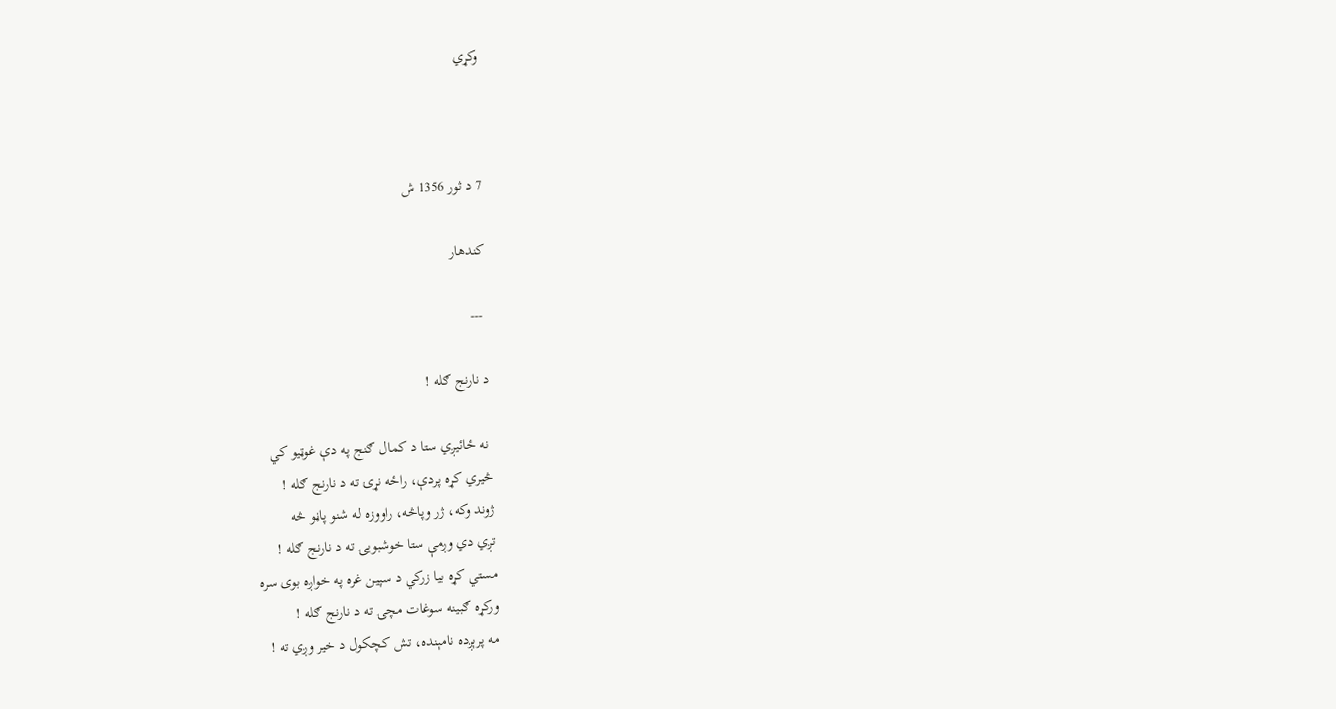وكړي



7 د ثور 1356 ش

كندهار

 ---

د نارنج ګله !

 نه ځائيږي ستا د كمال ګنج په دې غوټيو كي
څيري كړه پردې، راځه نړۍ ته د نارنج ګله !
ژوند وكه، ژر وپاڅه، راووزه له شنو پاڼو څه
تږي دي وږمې ستا خوشبويۍ ته د نارنج ګله !
مستي كړه بيا زركي د سپين غره په خواږه بوى سره
وركړه ګبينه سوغات مچۍ ته د نارنج ګله !
مه پرېږده نامېنده، تش كچكول د خير وږي ته !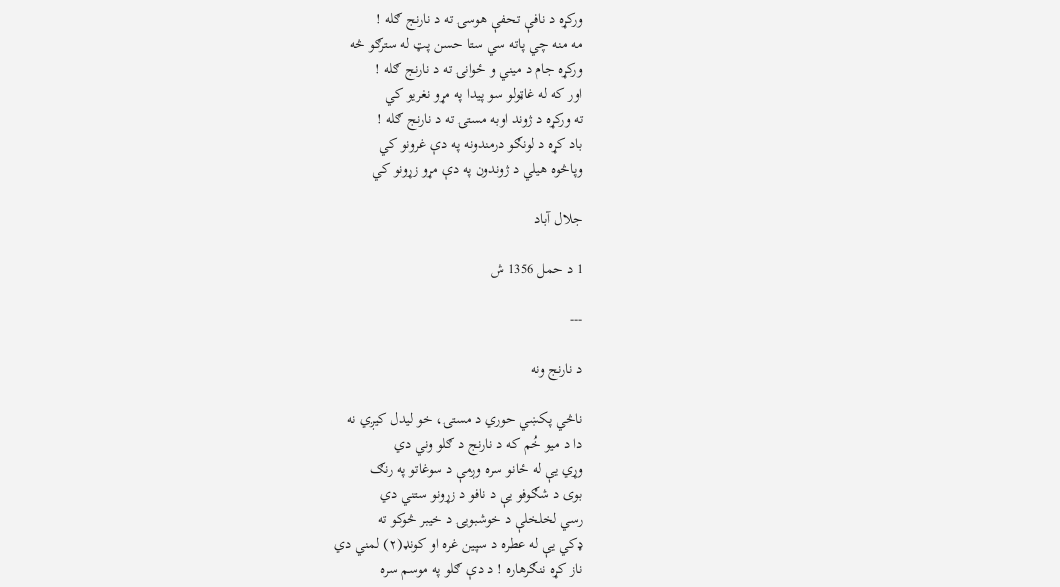وركړه د نافې تحفې هوسۍ ته د نارنج ګله !
مه منه چي پاته سي ستا حسن پټ له سترګو څه
وركړه جام د ميني و ځوانۍ ته د نارنج ګله !
اور كه له غاټولو سو پيدا په مړو نغريو كي
ته وركړه د ژوند اوبه مستۍ ته د نارنج ګله !
باد كړه د لونګو درمندونه په دې غرونو كي
وپاڅوه هيلي د ژوندون په دې مړو زړونو كي

جلال آباد

1 د حمل 1356 ش

---

د نارنج ونه

ناڅي پكښي حوري د مستۍ، خو ليدل كيږي نه
دا د ميو خُم كه د نارنج د ګلو وني دي
وړي يې له ځانو سره وږمې د سوغاتو په رنګ
بوى د شګوفو يې د نافو د زړونو ستني دي
رسي لخلخلې د خوشبويۍ د خيبر څوكو ته
ډكي يې له عطره د سپين غره او كونډ(۲) لمني دي
ناز كړه ننګرهاره ! د دې ګلو په موسم سره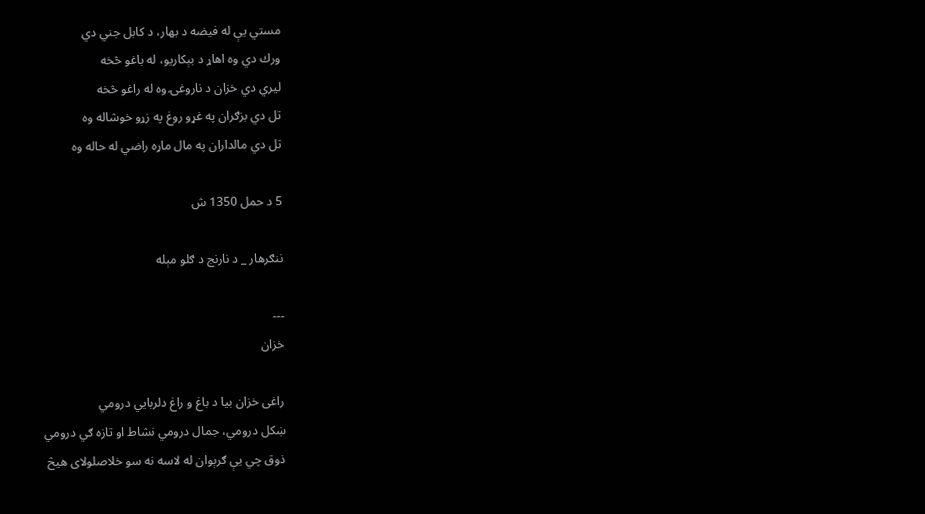مستي يې له فيضه د بهار، د كابل جني دي
ورك دي وه اهاړ د بېكاريو، له باغو څخه
ليري دي خزان د ناروغۍ وه له راغو څخه
تل دي بزګران په غړو روغ په زړو خوشاله وه
تل دي مالداران په مال ماړه راضي له حاله وه

5 د حمل 1350 ش

ننګرهار _ د نارنج د ګلو مېله

---
خزان

راغى خزان بيا د باغ و راغ دلربايي درومي
ښكل درومي، جمال درومي نشاط او تازه ګي درومي
ذوق چي يې ګرېوان له لاسه نه سو خلاصلولاى هيڅ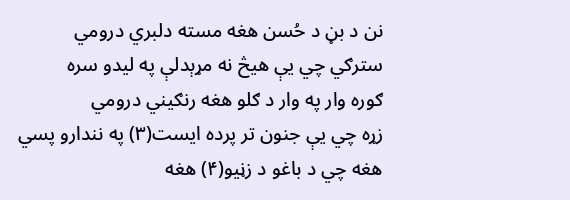نن د بڼ د حُسن هغه مسته دلبري درومي
سترګي چي يې هيڅ نه مړېدلې په ليدو سره
ګوره وار په وار د ګلو هغه رنګيني درومي
زړه چي يې جنون تر پرده ايست(۳) په نندارو پسي
هغه چي د باغو د زڼيو(۴) هغه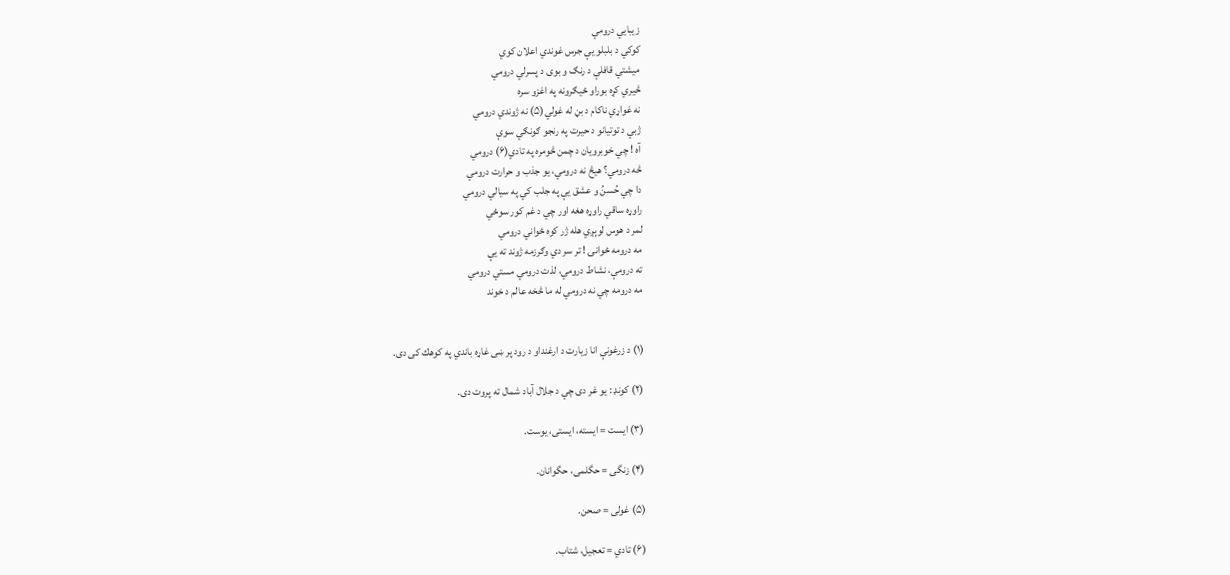زيبايي درومي
كوكي د بلبلو يې جرس غوندي اعلان كوي
ميشتي قافلې د رنګ و بوى د پسرلي درومي
څيري كړه بوراو ځيګرونه په اغزو سره
نه غواړي ناكام د بڼ له غولي(۵) نه ژوندي درومي
ژبي د توتيانو د حيرت په رنجو ګونګي سوې
آه ! چي خوبرويان د چمن څومره په تادي(۶) درومي
څه درومي؟ هيڅ نه درومي، يو جذب و حرارت درومي
دا چي حُسنُ و عشق يې په جلب كي په سيالي درومي
راوړه ساقي راوړه هغه اور چي د غم كور سوځي
لمر د هوس لوېږي هله ژر كوه ځواني درومي
مه درومه ځوانۍ ! تر سر دي وګرزمه ژوند ته يې
ته درومې، نشاط درومي، لذت درومي مستي درومي
مه درومه چي نه درومي له ما څخه عالم د خوند


(۱) د زرغونې انا زيارت د ارغنداو د رود پر ښى غاړه باندي په كوهك كى دى.

(۲) كونډ : يو غر دى چي د جلال آباد شمال ته پروت دى.

(۳) ايست = ايسته، ايستى، يوست.

(۴) زنگى = حگلمى، حگوانان.

(۵) غولى = صحن.

(۶) تادي = تعجيل، شتاب.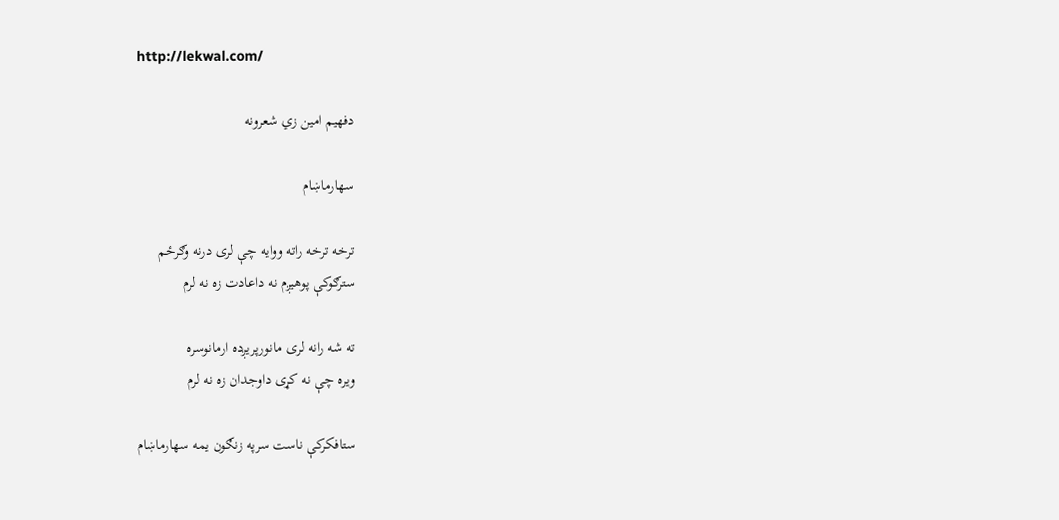http://lekwal.com/

دفهيم امين زي شعرونه

سهارماښام

ترخه ترخه راته ووايه چې لرى درنه وګرځم
سترګوکې پوهيږم نه داعادت زه نه لرم

ته شه رانه لرى مانورپريږده ارمانوسره
ويره چې نه کړى داوجدان زه نه لرم

ستافکرکې ناست سرپه زنګون يمه سهارماښام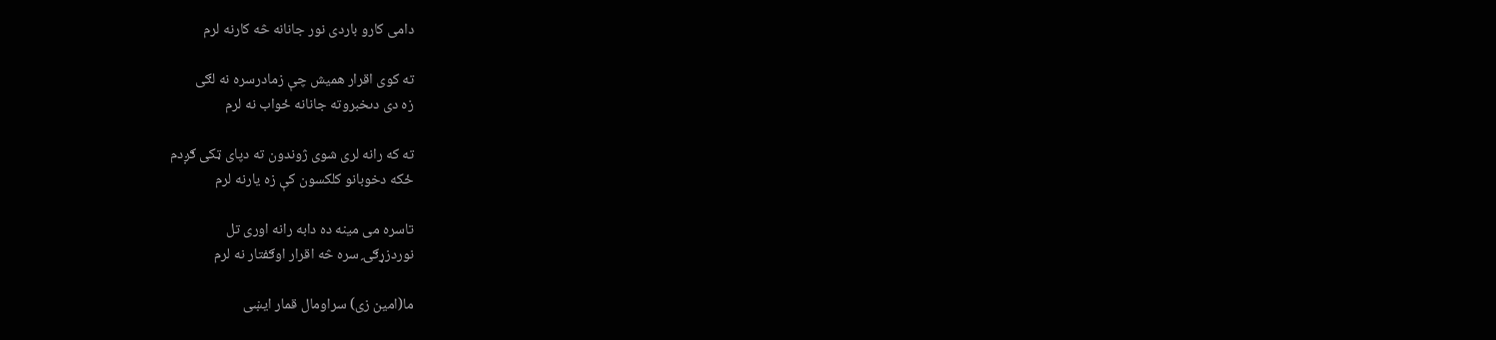دامى کارو باردى نور جانانه څه کارنه لرم

ته کوى اقرار هميش چې زمادرسره نه لګى
زه دى دىخبروته جانانه ځواب نه لرم

ته که رانه لرى شوى ژوندون ته دپاى ټکى ګږدم
ځکه دخوبانو کلکسون کې زه يارنه لرم

تاسره مى مينه ده دابه رانه اورى تل
نوردزړګۍ سره څه اقرار اوګفتار نه لرم

ما(امين زى) سراومال قمار ايښى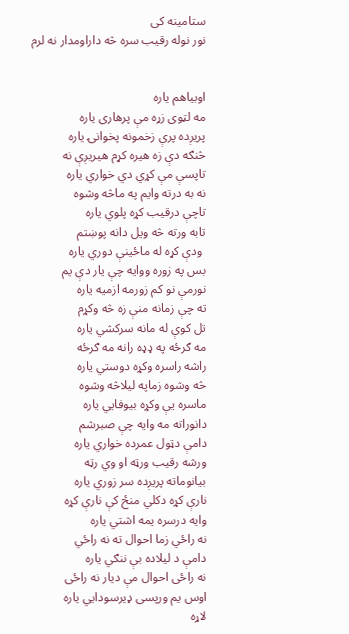ستامينه کى
نور نوله رقيب سره څه داراومدار نه لرم


اوبياهم ياره
مه لټوى زړه مې پرهارى ياره
پريږده پرې زخمونه پخوانۍ ياره
څنګه دې زه هيره کړم هيريږې نه
تاپسې مې کړي دي خواري ياره
نه به درته وايم په ماڅه وشوه
تاچې درقيب کړه پلوي ياره
تابه ورته څه ويل دانه پوښتم
 ودې کړه له ماځينې دوري ياره
بس په زوره ووايه چې يار دې يم
نورمې نو کم زورمه ازميه ياره
ته چې زمانه منې زه څه وکړم
تل کوې له مانه سرکشي ياره
مه ګرځه په ډډه رانه مه ګرځه
راشه راسره وکړه دوستي ياره
څه وشوه زماپه ليلاڅه وشوه
ماسره يې وکړه بيوفايي ياره
دانوراته مه وايه چې صبرشم
دامې دټول عمرده خواري ياره
ورشه رقيب ورټه او وي رټه
بيانوماته پريږده سر زوري ياره
نارې کړه دکلي منځ کې نارې کړه
وايه درسره يمه اشتي ياره
نه راځي زما احوال ته نه راځي
دامې د ليلاده بې ننګي ياره
نه راځى احوال مې ديار نه راځى
اوس يم ورپسى ډيرسودايي ياره
لاړه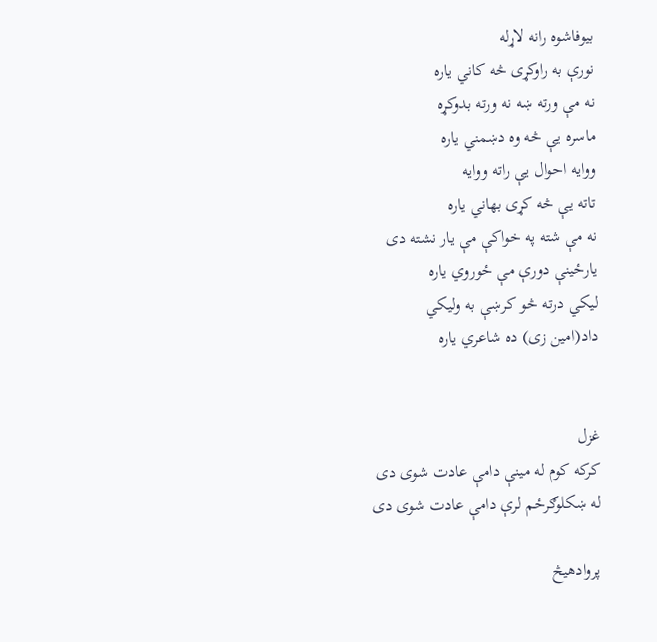بيوفاشوه رانه لاړله
نورې به راوکړى څه کاني ياره
نه مې ورته ښه نه ورته بدوکړه
ماسره يې څه وه دښمني ياره
ووايه احوال يې راته ووايه
تاته يې څه کړى بهاني ياره
نه مې شته په خواکې مې يار نشته دى
يارځينې دورې مې ځوروي ياره
ليکي درته څو کرښې به وليکي
داد(امين زى) ده شاعري ياره


غزل
کرکه کوم له مينې دامې عادت شوى دى
له ښکلوګرځم لرې دامې عادت شوى دى

پروادهيڅ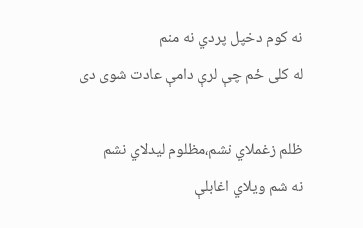نه کوم دخپل پردي نه منم
له کلى ځم چې لرې دامې عادت شوى دى

ظلم زغملاي نشم،مظلوم ليدلاي نشم
نه شم ويلاي اغابلې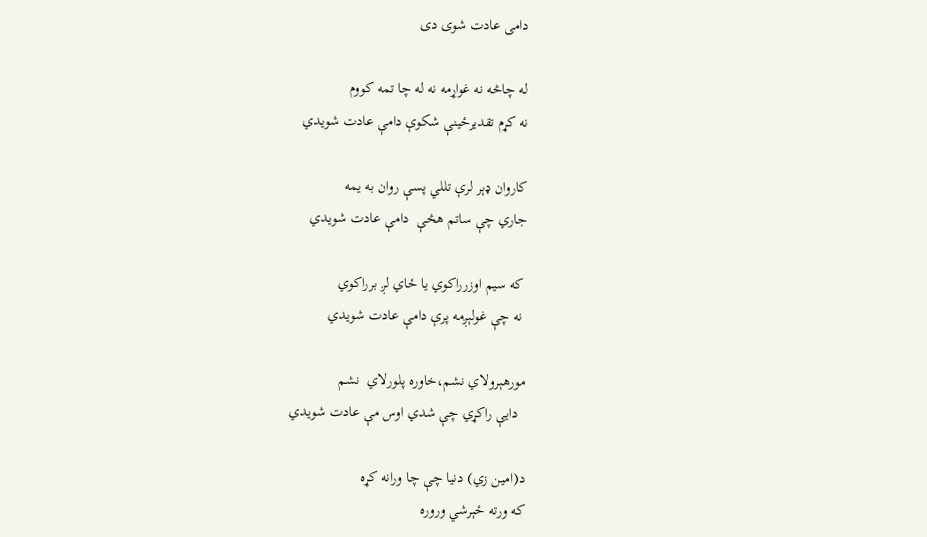دامى عادت شوى دى

له چاڅه نه غواړمه نه له چا تمه کووم
نه کړم تقديرځينې شکوې دامې عادت شويدي

کاروان ډېر لرې تللي پسې روان به يمه
جاري چې ساتم هڅې  دامې عادت شويدي

 که سيم اوزرراکوي يا ځاي لږ برراکوي
 نه چې غولېږمه پرې دامې عادت شويدي

مورهېرولاي نشم،خاوره پلورلاي  نشم
  دايې راکړي چې شدي اوس مې عادت شويدي

د(امين زي) دنيا چې چا ورانه کړه
که ورته ځېرشي وروره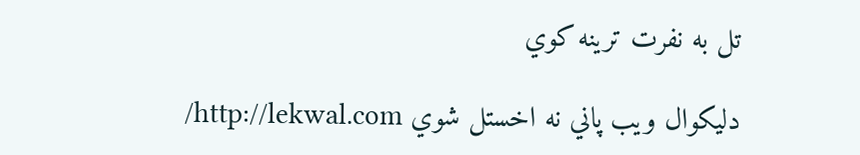تل به نفرت ترينه کوي

دليكوال ويب پاني نه اخستل شوي http://lekwal.com/